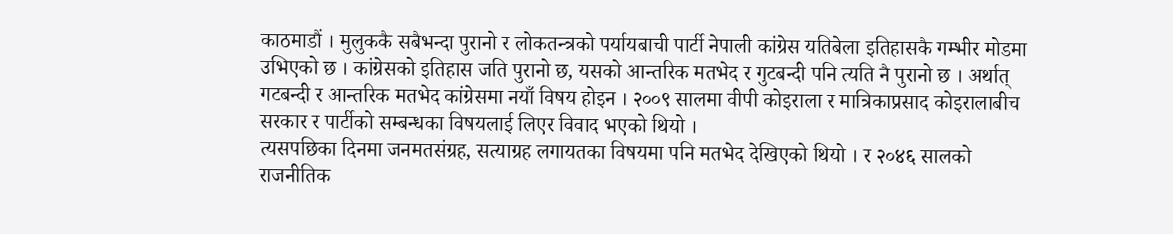काठमाडौं । मुलुककै सबैभन्दा पुरानो र लोकतन्त्रको पर्यायबाची पार्टी नेपाली कांग्रेस यतिबेला इतिहासकै गम्भीर मोडमा उभिएको छ । कांग्रेसको इतिहास जति पुरानो छ, यसको आन्तरिक मतभेद र गुटबन्दी पनि त्यति नै पुरानो छ । अर्थात् गटबन्दी र आन्तरिक मतभेद कांग्रेसमा नयाँ विषय होइन । २००९ सालमा वीपी कोइराला र मात्रिकाप्रसाद कोइरालाबीच सरकार र पार्टीको सम्बन्धका विषयलाई लिएर विवाद भएको थियो ।
त्यसपछिका दिनमा जनमतसंग्रह, सत्याग्रह लगायतका विषयमा पनि मतभेद देखिएको थियो । र २०४६ सालको राजनीतिक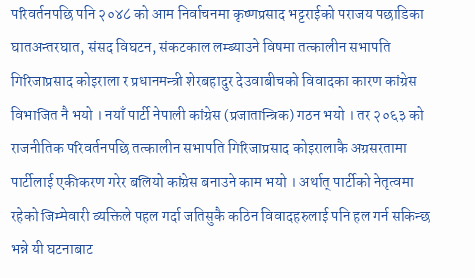परिवर्तनपछि पनि २०४८ को आम निर्वाचनमा कृष्णप्रसाद भट्टराईको पराजय पछाडिका घातअन्तरघात, संसद विघटन, संकटकाल लम्ब्याउने विषमा तत्कालीन सभापति गिरिजाप्रसाद कोइराला र प्रधानमन्त्री शेरबहादुर देउवाबीचको विवादका कारण कांग्रेस विभाजित नै भयो । नयाँ पार्टी नेपाली कांग्रेस (प्रजातान्त्रिक) गठन भयो । तर २०६३ को राजनीतिक परिवर्तनपछि तत्कालीन सभापति गिरिजाप्रसाद कोइरालाकै अग्रसरतामा पार्टीलाई एकीकरण गरेर बलियो कांग्रेस बनाउने काम भयो । अर्थात् पार्टीको नेतृत्वमा रहेको जिम्मेवारी व्यक्तिले पहल गर्दा जतिसुकै कठिन विवादहरुलाई पनि हल गर्न सकिन्छ भन्ने यी घटनाबाट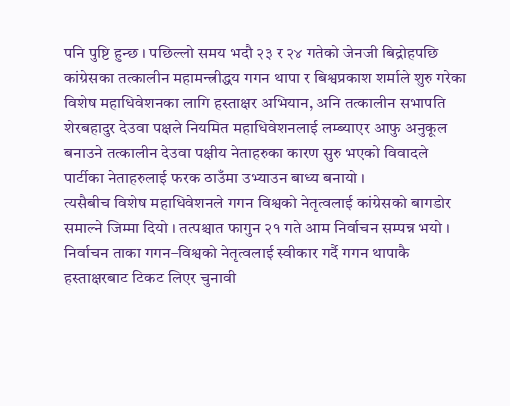पनि पुष्टि हुन्छ । पछिल्लो समय भदौ २३ र २४ गतेको जेनजी बिद्रोहपछि कांग्रेसका तत्कालीन महामन्त्रीद्धय गगन थापा र बिश्वप्रकाश शर्माले शुरु गरेका विशेष महाधिवेशनका लागि हस्ताक्षर अभियान, अनि तत्कालीन सभापति शेरबहादुर देउवा पक्षले नियमित महाधिवेशनलाई लम्ब्याएर आफु अनुकूल बनाउने तत्कालीन देउवा पक्षीय नेताहरुका कारण सुरु भएको विवादले पार्टीका नेताहरुलाई फरक ठाउँमा उभ्याउन बाध्य बनायो ।
त्यसैबीच विशेष महाधिवेशनले गगन विश्वको नेतृत्वलाई कांग्रेसको बागडोर समाल्ने जिम्मा दियो । तत्पश्चात फागुन २१ गते आम निर्वाचन सम्पन्न भयो । निर्वाचन ताका गगन–विश्वको नेतृत्वलाई स्वीकार गर्दै गगन थापाकै हस्ताक्षरबाट टिकट लिएर चुनावी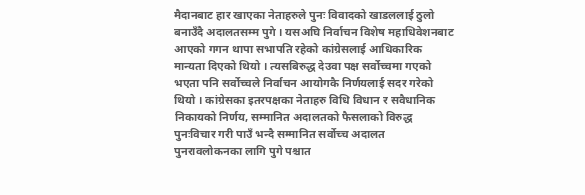मैदानबाट हार खाएका नेताहरुले पुनः विवादको खाडललाई ठुलो बनाउँदै अदालतसम्म पुगे । यसअघि निर्वाचन विशेष महाधिवेशनबाट आएको गगन थापा सभापति रहेको कांग्रेसलाई आधिकारिक मान्यता दिएको थियो । त्यसबिरुद्ध देउवा पक्ष सर्वोच्चमा गएको भएता पनि सर्वोच्चले निर्वाचन आयोगकै निर्णयलाई सदर गरेको थियो । कांग्रेसका इतरपक्षका नेताहरु विधि विधान र सवैधानिक निकायको निर्णय, सम्मानित अदालतको फैसलाको विरुद्ध पुनःविचार गरी पाउँ भन्दै सम्मानित सर्वोच्च अदालत पुनरावलोकनका लागि पुगे पश्चात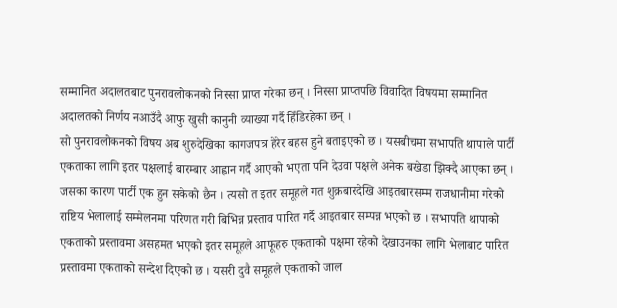सम्मानित अदालतबाट पुनरावलोकनको निस्सा प्राप्त गरेका छन् । निस्सा प्राप्तपछि विवादित विषयमा सम्मानित अदालतको निर्णय नआउँदै आफु खुसी कानुनी व्याख्या गर्दै हिँडिरहेका छन् ।
सो पुनरावलोकनको विषय अब शुरुदेखिका कागजपत्र हेरेर बहस हुने बताइएको छ । यसबीचमा सभापति थापाले पार्टी एकताका लागि इतर पक्षलाई बारम्बार आह्वान गर्दै आएको भएता पनि देउवा पक्षले अनेक बखेडा झिक्दै आएका छन् । जसका कारण पार्टी एक हुन सकेको छैन । त्यसो त इतर समूहले गत शुक्रबारदेखि आइतबारसम्म राजधानीमा गरेको राष्टिय भेलालाई सम्मेलनमा परिणत गरी बिभिन्न प्रस्ताव पारित गर्दै आइतबार सम्पन्न भएको छ । सभापति थापाको एकताको प्रस्तावमा असहमत भएको इतर समूहले आफूहरु एकताको पक्षमा रहेको देखाउनका लागि भेलाबाट पारित प्रस्तावमा एकताको सन्देश दिएको छ । यसरी दुवै समूहले एकताको जाल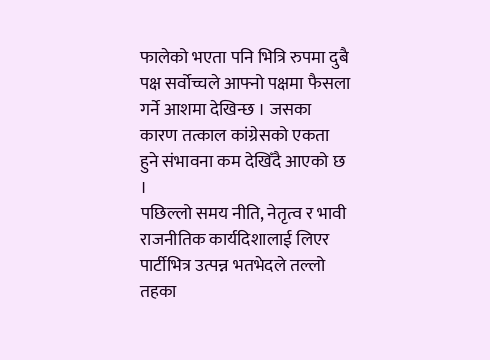फालेको भएता पनि भित्रि रुपमा दुबै पक्ष सर्वोच्चले आफ्नो पक्षमा फैसला गर्ने आशमा देखिन्छ । जसका कारण तत्काल कांग्रेसको एकता हुने संभावना कम देखिँदै आएको छ ।
पछिल्लो समय नीति, नेतृत्व र भावी राजनीतिक कार्यदिशालाई लिएर पार्टीभित्र उत्पन्न भतभेदले तल्लो तहका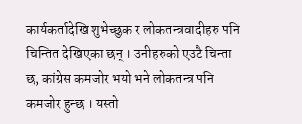कार्यकर्तादेखि शुभेच्छुक र लोकतन्त्रवादीहरु पनि चिन्तित देखिएका छन् । उनीहरुको एउटै चिन्ता छ, कांग्रेस कमजोर भयो भने लोकतन्त्र पनि कमजोर हुन्छ । यस्तो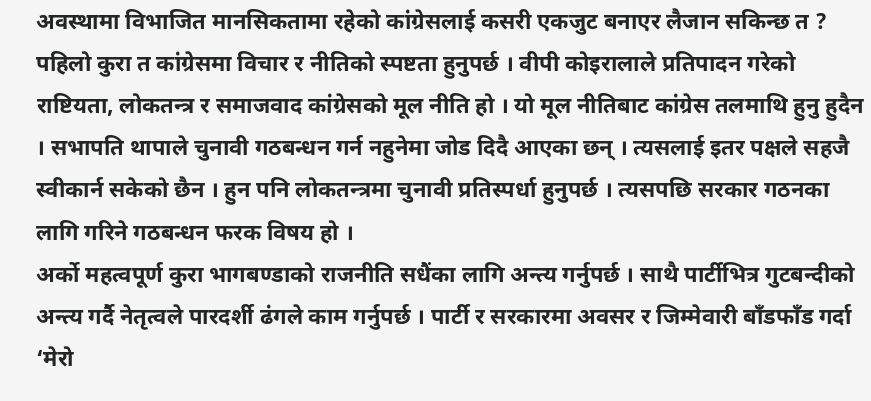अवस्थामा विभाजित मानसिकतामा रहेको कांग्रेसलाई कसरी एकजुट बनाएर लैजान सकिन्छ त ?
पहिलो कुरा त कांग्रेसमा विचार र नीतिको स्पष्टता हुनुपर्छ । वीपी कोइरालाले प्रतिपादन गरेको राष्टियता, लोकतन्त्र र समाजवाद कांग्रेसको मूल नीति हो । यो मूल नीतिबाट कांग्रेस तलमाथि हुनु हुदैन । सभापति थापाले चुनावी गठबन्धन गर्न नहुनेमा जोड दिदै आएका छन् । त्यसलाई इतर पक्षले सहजै स्वीकार्न सकेको छैन । हुन पनि लोकतन्त्रमा चुनावी प्रतिस्पर्धा हुनुपर्छ । त्यसपछि सरकार गठनका लागि गरिने गठबन्धन फरक विषय हो ।
अर्को महत्वपूर्ण कुरा भागबण्डाको राजनीति सधैंका लागि अन्त्य गर्नुपर्छ । साथै पार्टीभित्र गुटबन्दीको अन्त्य गर्दै नेतृत्वले पारदर्शी ढंगले काम गर्नुपर्छ । पार्टी र सरकारमा अवसर र जिम्मेवारी बाँडफाँड गर्दा ‘मेरो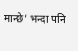मान्छे’ भन्दा पनि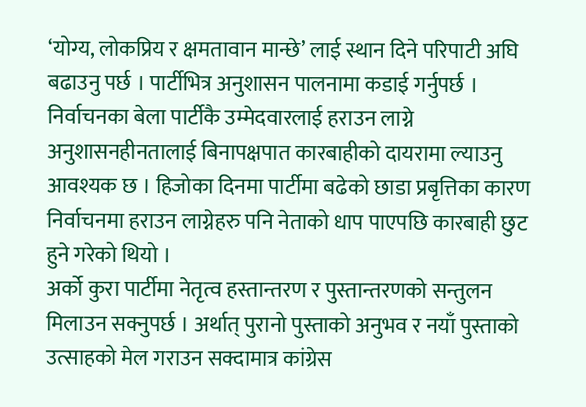‘योग्य, लोकप्रिय र क्षमतावान मान्छे’ लाई स्थान दिने परिपाटी अघि बढाउनु पर्छ । पार्टीभित्र अनुशासन पालनामा कडाई गर्नुपर्छ । निर्वाचनका बेला पार्टीकै उम्मेदवारलाई हराउन लाग्ने अनुशासनहीनतालाई बिनापक्षपात कारबाहीको दायरामा ल्याउनु आवश्यक छ । हिजोका दिनमा पार्टीमा बढेको छाडा प्रबृत्तिका कारण निर्वाचनमा हराउन लाग्नेहरु पनि नेताको धाप पाएपछि कारबाही छुट हुने गरेको थियो ।
अर्को कुरा पार्टीमा नेतृत्व हस्तान्तरण र पुस्तान्तरणको सन्तुलन मिलाउन सक्नुपर्छ । अर्थात् पुरानो पुस्ताको अनुभव र नयाँ पुस्ताको उत्साहको मेल गराउन सक्दामात्र कांग्रेस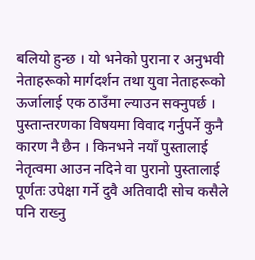बलियो हुन्छ । यो भनेको पुराना र अनुभवी नेताहरूको मार्गदर्शन तथा युवा नेताहरूको ऊर्जालाई एक ठाउँमा ल्याउन सक्नुपर्छ । पुस्तान्तरणका विषयमा विवाद गर्नुपर्ने कुनै कारण नै छैन । किनभने नयाँ पुस्तालाई नेतृत्वमा आउन नदिने वा पुरानो पुस्तालाई पूर्णतः उपेक्षा गर्ने दुवै अतिवादी सोच कसैले पनि राख्नु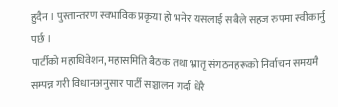हुदैन । पुस्तान्तरण स्वभाविक प्रकृया हो भनेर यसलाई सबैले सहज रुपमा स्वीकार्नु पर्छ ।
पार्टीको महाधिवेशन, महासमिति बैठक तथा भ्रातृ संगठनहरूको निर्वाचन समयमै सम्पन्न गरी विधानअनुसार पार्टी सञ्चालन गर्दा धेरै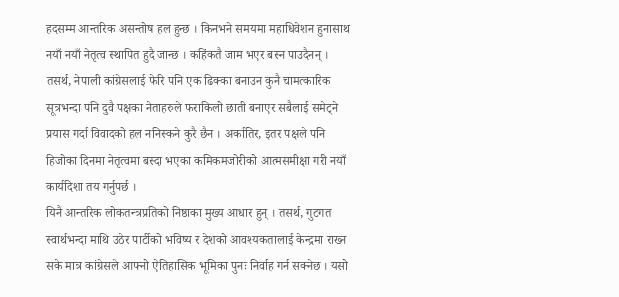हदसम्म आन्तरिक असन्तोष हल हुन्छ । किनभने समयमा महाधिवेशन हुनासाथ नयाँ नयाँ नेतृत्व स्थापित हुदै जान्छ । कहिंकतै जाम भएर बस्न पाउदैनन् । तसर्थ, नेपाली कांग्रेसलाई फेरि पनि एक ढिक्का बनाउन कुनै चामत्कारिक सूत्रभन्दा पनि दुवै पक्षका नेताहरुले फराकिलो छाती बनाएर सबैलाई समेट्ने प्रयास गर्दा विवादको हल ननिस्कने कुरै छैन । अर्कातिर, इतर पक्षले पनि हिजोका दिनमा नेतृत्वमा बस्दा भएका कमिकमजोरीको आत्मसमीक्षा गरी नयाँ कार्यदिशा तय गर्नुपर्छ ।
यिनै आन्तरिक लोकतन्त्रप्रतिको निष्ठाका मुख्य आधार हुन् । तसर्थ, गुटगत स्वार्थभन्दा माथि उठेर पार्टीको भविष्य र देशको आवश्यकतालाई केन्द्रमा राख्न सके मात्र कांग्रेसले आफ्नो ऐतिहासिक भूमिका पुनः निर्वाह गर्न सक्नेछ । यसो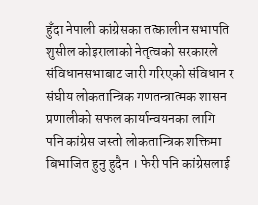हुँदा नेपाली कांग्रेसका तत्कालीन सभापति शुसील कोइरालाको नेतृत्वको सरकारले संविधानसभाबाट जारी गरिएको संविधान र संघीय लोकतान्त्रिक गणतन्त्रात्मक शासन प्रणालीको सफल कार्यान्वयनका लागि पनि कांग्रेस जस्तो लोकतान्त्रिक शक्तिमा बिभाजित हुनु हुदैन । फेरी पनि कांग्रेसलाई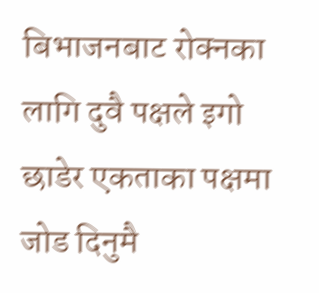बिभाजनबाट रोक्नका लागि दुवै पक्षले इगो छाडेर एकताका पक्षमा जोड दिनुमै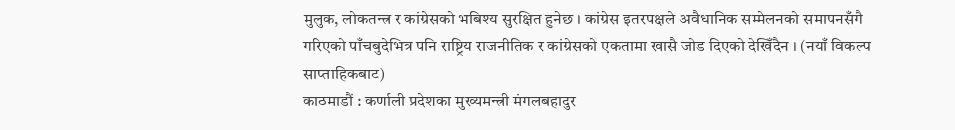मुलुक, लोकतन्त्र र कांग्रेसको भबिश्य सुरक्षित हुनेछ । कांग्रेस इतरपक्षले अवैधानिक सम्मेलनको समापनसँगै गरिएको पाँचबुदेभित्र पनि राष्ट्रिय राजनीतिक र कांग्रेसको एकतामा खासै जोड दिएको देखिँदैन । (नयाँ विकल्प साप्ताहिकबाट)
काठमाडौं : कर्णाली प्रदेशका मुख्यमन्त्री मंगलबहादुर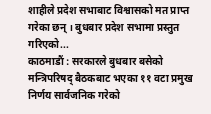शाहीले प्रदेश सभाबाट विश्वासको मत प्राप्त गरेका छन् । बुधबार प्रदेश सभामा प्रस्तुत गरिएको...
काठमाडौं : सरकारले बुधबार बसेको मन्त्रिपरिषद् बैठकबाट भएका ११ वटा प्रमुख निर्णय सार्वजनिक गरेको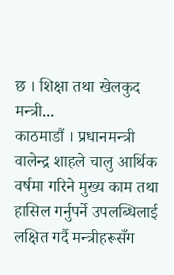छ । शिक्षा तथा खेलकुद मन्त्री...
काठमाडौं । प्रधानमन्त्री वालेन्द्र शाहले चालु आर्थिक वर्षमा गरिने मुख्य काम तथा हासिल गर्नुपर्ने उपलब्धिलाई लक्षित गर्दै मन्त्रीहरूसँग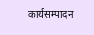कार्यसम्पादन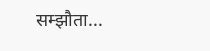सम्झौता...